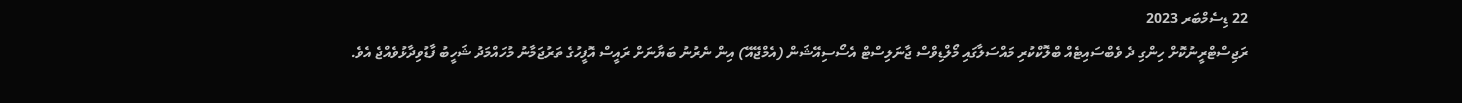22 ޑިސެމްބަރ 2023
ރަޖިސްޓްރީނުކޮށް ހިންގި ދެ ވެބްސައިޓެއް ބްލޮކްކުރި މައްސަލާގައި މޯލްޑިވްސް ޖާނަލިސްޓް އެސޯސިއޭޝަން (އެމްޖޭއޭ) އިން ނެރުނު ބަޔާނަށް ރައީސް އޮފީހުގެ ތަރުޖަމާނު މުހައްމަދު ޝަހީބު ފާޑުވިދާޅުވެއްޖެ އެވެ.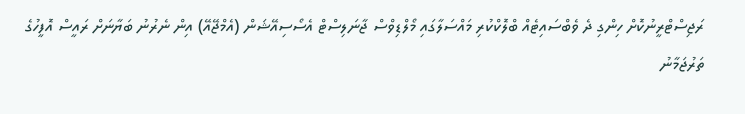ރަޖިސްޓްރީނުކޮށް ހިންގި ދެ ވެބްސައިޓެއް ބްލޮކްކުރި މައްސަލާގައި މޯލްޑިވްސް ޖާނަލިސްޓް އެސޯސިއޭޝަން (އެމްޖޭއޭ) އިން ނެރުނު ބަޔާނަށް ރައީސް އޮފީހުގެ ތަރުޖަމާނު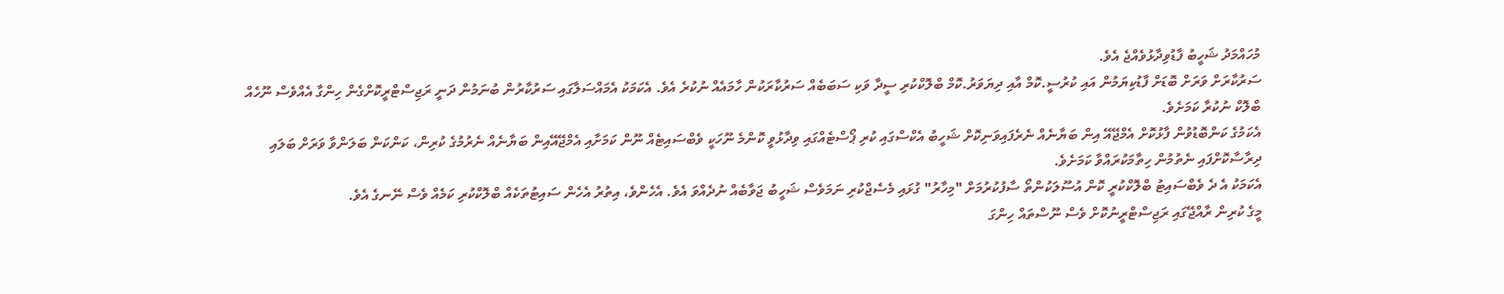މުހައްމަދު ޝަހީބު ފާޑުވިދާޅުވެއްޖެ އެވެ.
ސަރުކާރަށް ވަރަށް ބޮޑަށް ފާޑުކިޔަމުން އައި ކުރުސީ.ކޮމް އާއި ދިޔަވަރު.ކޮމް ބްލޮކްކުރި ސީދާ ވަކި ސަބަބެއް ސަރުކާރަކުން ހާމައެއް ނުކުރެ އެވެ. އެކަމަކު އެމައްސަލާގައި ސަރުކާރުން ބުނަމުން ދަނީ ރަޖިސްޓްރީކޮށްގެން ހިންގާ އެއްވެސް ނޫހެއް ބްލޮކް ނުކުރާ ކަމަށެވެ.
އެކަމުގެ ކަންބޮޑުވުން ފާޅުކޮށް އެމްޖޭއޭ އިން ބަޔާނެއް ނެރެފައިވަނިކޮށް ޝަހީބު އެކްސްގައި ކުރި ޕޯސްޓެއްގައި ވިދާޅުވީ ކޮންމެ ނޫހަކީ ވެބްސައިޓެއް ނޫން ކަމަށާއި އެމްޖޭއޭއިން ބަޔާނެއް ނެރުމުގެ ކުރިން، ކަންކަން ބަލަންވާ ވަރަށް ބަލައި ދިރާސާކޮށްފައި ނެތުމުން ހިތާމަކުރައްވާ ކަމަށެވެ.
އެކަމަކު އެ ދެ ވެބްސައިޓު ބްލޮކްކުރީ ކޮން އުސޫލަކުންތޯ ސާފުކުރުމަށް "މިހާރު" ގުޅައި މެސެޖްކުރި ނަމަވެސް ޝަހީބު ޖަވާބެއް ނުދެއްވަ އެވެ. އެހެންވެ، އިތުރު އެހެން ސައިޓުތަކެއް ބްލޮކްކުރި ކަމެއް ވެސް ނޭނގެ އެވެ.
މީގެ ކުރިން ރާއްޖޭގައި ރަޖިސްޓްރީނުކޮށް ވެސް ނޫސްތައް ހިންގަ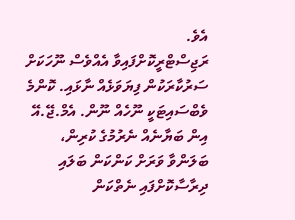އެވެ.
ރަޖިސްޓްރީކޮށްފައިވާ އެއްވެސް ނޫހަކަށް ސަރުކާރަކުން ފިޔަވަޅެއް ނާޅައި. ކޮންމެ ވެބްސައިޓަކީ ނޫހެއް ނޫން. އެމް.ޖޭ.އޭ އިން ބަޔާނެއް ނެރުމުގެ ކުރިން، ބަލަންވާ ވަރަށް ކަންކަން ބަލައި ދިރާސާކޮށްފައި ނެތްކަން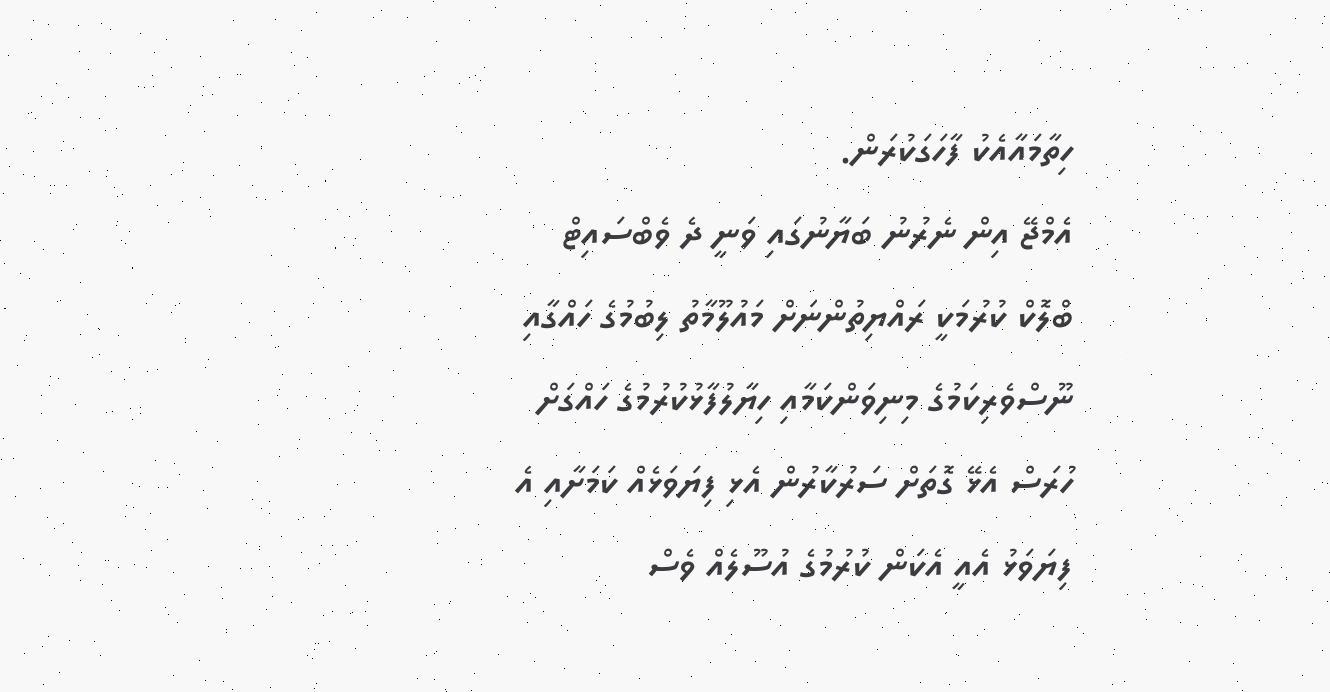ހިތާމައާއެކު ފާހަގަކުރަން.
އެމްޖޭ އިން ނެރުނު ބަޔާނުގައި ވަނީ ދެ ވެބްސައިޓް ބްލޮކް ކުރުމަކީ ރައްޔިތުންނަށް މައުލޫމާތު ލިބުމުގެ ހައްގާއި ނޫސްވެރިކަމުގެ މިނިވަންކަމާއި ހިޔާލުފާޅުކުރުމުގެ ހައްގަށް ހުރަސް އެޅޭ ގޮތަށް ސަރުކާރުން އެޅި ފިޔަވަޅެއް ކަމަށާއި އެ ފިޔަވަޅު އެއީ އެކަން ކުރުމުގެ އުސޫލެއް ވެސް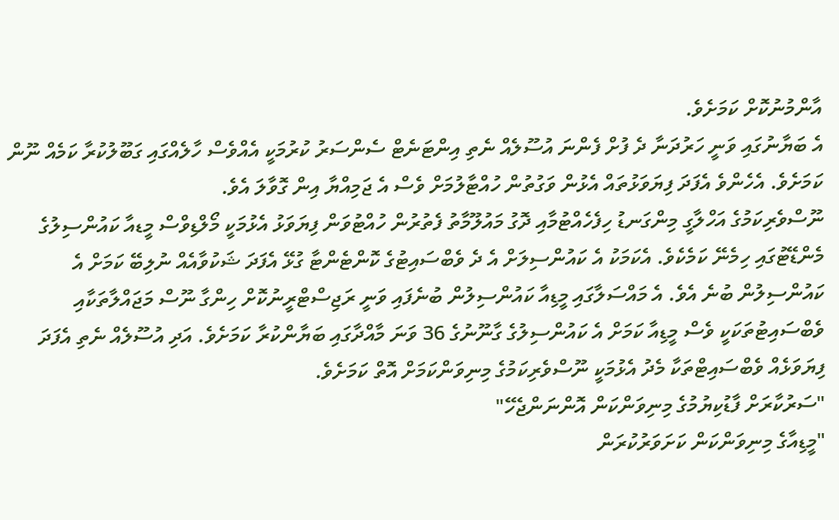އާންމުނުކޮށް ކަމަށެވެ.
އެ ބަޔާނުގައި ވަނީ ހަރުދަނާ ދެ ފުށް ފެންނަ އުސޫލެއް ނެތި އިންޓަނެޓް ސެންސަރު ކުރުމަކީ އެއްވެސް ހާލެއްގައި ގަބޫލުކުރާ ކަމެއް ނޫން ކަމަށެވެ. އެހެންވެ އެފަދަ ފިޔަވަޅުތައް އެޅުން ވަގުތުން ހުއްޓާލުމަށް ވެސް އެ ޖަމިއްޔާ އިން ގޮވާލަ އެވެ.
ނޫސްވެރިކަމުގެ އަހްލާގީ މިންގަނޑު ހިފެހެއްޓުމާއި ދޮގު މައުލޫމާތު ފެތުރުން ހުއްޓުވަން ފިޔަވަޅު އެޅުމަކީ މޯލްޑިވްސް މީޑއާ ކައުންސިލުގެ މެންޑޭޓުގައި ހިމެނޭ ކަމެކެވެ. އެކަމަކު އެ ކައުންސިލަށް އެ ދެ ވެބްސައިޓުގެ ކޮންޓެންޓާ ގުޅޭ އެފަދަ ޝަކުވާއެއް ނުލިބޭ ކަމަށް އެ ކައުންސިލުން ބުނެ އެވެ. އެ މައްސަލާގައި މީޑިއާ ކައުންސިލުން ބުނެފައި ވަނީ ރަޖިސްޓްރީނުކޮށް ހިންގާ ނޫސް މަޖައްލާތަކާއި ވެބްސައިޓުތަކަކީ ވެސް މީޑިއާ ކަމަށް އެ ކައުންސިލުގެ ގާނޫނުގެ 36 ވަނަ މާއްދާގައި ބަޔާންކުރާ ކަމަށެވެ. އަދި އުސޫލެއް ނެތި އެފަދަ ފިޔަވަޅެއް ވެބްސައިޓްތަކާ މެދު އެޅުމަކީ ނޫސްވެރިކަމުގެ މިނިވަންކަމަށް އޮތް ކަމަށެވެ.
"ސަރުކާރަށް ފާޑުކިޔުމުގެ މިނިވަންކަން އޮންނަންޖެހޭ"
"މީޑިއާގެ މިނިވަންކަން ކަށަވަރުކުރަން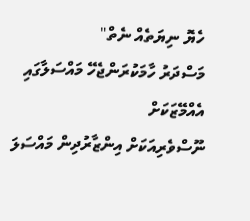ހެޔޮ ނިޔަތެއް ނެތް"
މަސްދަރު ހާމަކުރަންޖެހޭ މައްސަލާގައި އެއްމޭޒަކަށް
ނޫސްވެރިއަކަށް އިންޒާރުދިން މައްސަލަ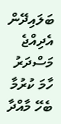ބަލައިދޭން އެދިއްޖެ
މަސްދަރު ހާމަ ކުރުމާ ބެހޭ މާއްދާ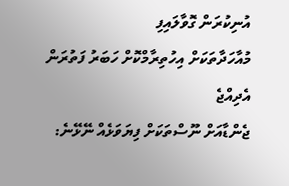އުނިކުރަން ގޮވާލައިފި
މުއާހަދާތަކަށް އިހުތިރާމްކޮށް ހަބަރު ފަތުރަން އެދިއްޖެ
ޖެންޑާއަށް ނޫސްތަކަށް ފިޔަވަޅެއް ނޭޅޭނެ: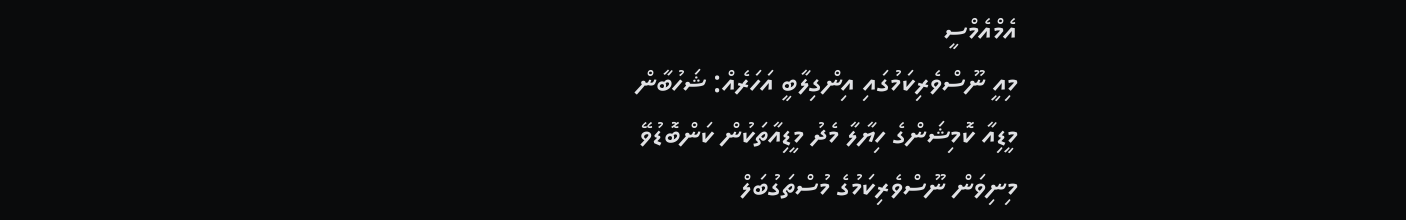އެމްއެމްސީ
މިއީ ނޫސްވެރިކަމުގައި އިންގިލާބީ އަހަރެއް: ޝަހުބާން
މީޑިއާ ކޮމިޝަންގެ ހިޔާލާ މެދު މީޑިއާތަކުން ކަންބޮޑުވޭ
މިނިވަން ނޫސްވެރިކަމުގެ މުސްތަގުބަލް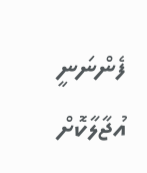ފެންނަނީ އުޖާލާކޮށް